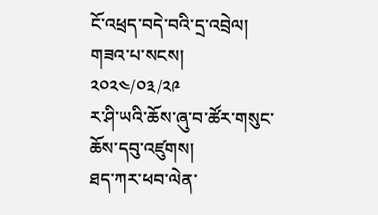ངོ་འཕྲད་བདེ་བའི་དྲ་འབྲེལ།
གཟའ་པ་སངས། ༢༠༢༤/༠༣/༢༩
ར་ཤི་ཡའི་ཆོས་ཞུ་བ་ཚོར་གསུང་ཆོས་དབུ་འཛུགས།
ཐད་ཀར་ཕབ་ལེན་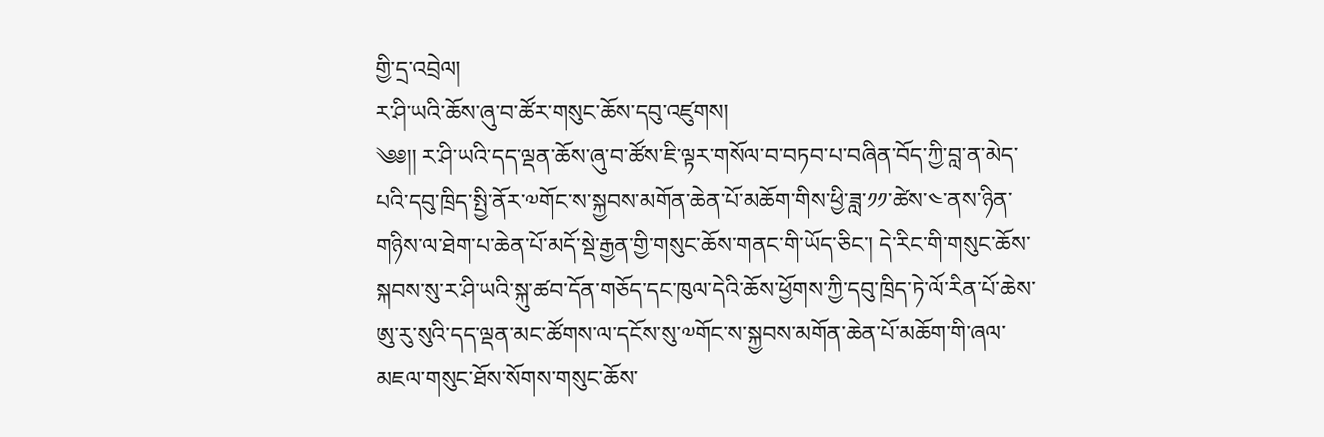གྱི་དྲ་འབྲེལ།
ར་ཤི་ཡའི་ཆོས་ཞུ་བ་ཚོར་གསུང་ཆོས་དབུ་འཛུགས།
༄༅།། ར་ཤི་ཡའི་དད་ལྡན་ཆོས་ཞུ་བ་ཚོས་ཇི་ལྟར་གསོལ་བ་བཏབ་པ་བཞིན་བོད་ཀྱི་བླ་ན་མེད་པའི་དབུ་ཁྲིད་སྤྱི་ནོར་༧གོང་ས་སྐྱབས་མགོན་ཆེན་པོ་མཆོག་གིས་ཕྱི་ཟླ་༡༡་ཚེས་༤་ནས་ཉིན་གཉིས་ལ་ཐེག་པ་ཆེན་པོ་མདོ་སྡེ་རྒྱན་གྱི་གསུང་ཆོས་གནང་གི་ཡོད་ཅིང་། དེ་རིང་གི་གསུང་ཆོས་སྐབས་སུ་ར་ཤི་ཡའི་སྐུ་ཚབ་དོན་གཅོད་དང་ཁུལ་དེའི་ཆོས་ཕྱོགས་ཀྱི་དབུ་ཁྲིད་ཏེ་ལོ་རིན་པོ་ཆེས་ཨུ་རུ་སུའི་དད་ལྡན་མང་ཚོགས་ལ་དངོས་སུ་༧གོང་ས་སྐྱབས་མགོན་ཆེན་པོ་མཆོག་གི་ཞལ་མཇལ་གསུང་ཐོས་སོགས་གསུང་ཆོས་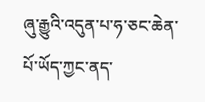ཞུ་རྒྱུའི་འདུན་པ་ཧ་ཅང་ཆེན་པོ་ཡོད་ཀྱང་ནད་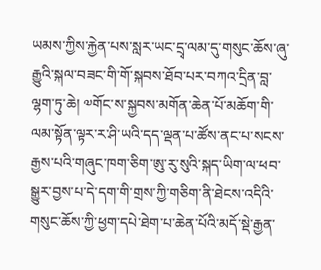ཡམས་ཀྱིས་རྐྱེན་པས་སླར་ཡང་དྲྭ་ལམ་དུ་གསུང་ཆོས་ཞུ་རྒྱུའི་སྐལ་བཟང་གི་གོ་སྐབས་ཐོབ་པར་བཀའ་དྲིན་བླ་ལྷག་ཏུ་ཆེ། ༧གོང་ས་སྐྱབས་མགོན་ཆེན་པོ་མཆོག་གི་ལམ་སྟོན་ལྟར་ར་ཤི་ཡའི་དད་ལྡན་པ་ཚོས་ནང་པ་སངས་རྒྱས་པའི་གཞུང་ཁག་ཅིག་ཨུ་རུ་སུའི་སྐད་ཡིག་ལ་ཕབ་སྒྱུར་བྱས་པ་དེ་དག་གི་གྲས་ཀྱི་གཅིག་ནི་ཐེངས་འདིའི་གསུང་ཆོས་ཀྱི་ཕྱག་དཔེ་ཐེག་པ་ཆེན་པོའི་མདོ་སྡེ་རྒྱན་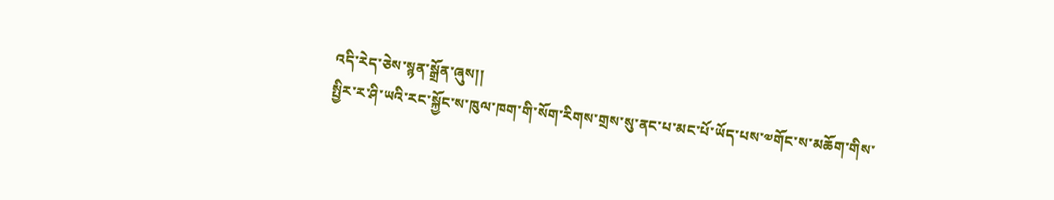འདི་རེད་ཅེས་སྙན་སྒྲོན་ཞུས།།
སྤྱིར་ར་ཤི་ཡའི་རང་སྐྱོང་ས་ཁུལ་ཁག་གི་སོག་རིགས་གྲས་སུ་ནང་པ་མང་པོ་ཡོད་པས་༧གོང་ས་མཆོག་གིས་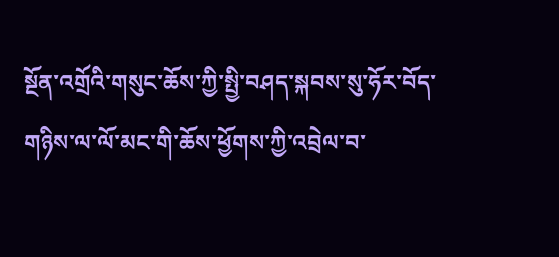སྔོན་འགྲོའི་གསུང་ཆོས་ཀྱི་སྤྱི་བཤད་སྐབས་སུ་ཧོར་བོད་གཉིས་ལ་ལོ་མང་གི་ཆོས་ཕྱོགས་ཀྱི་འབྲེལ་བ་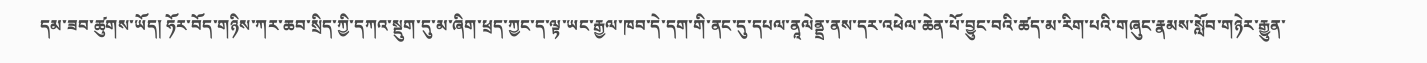དམ་ཟབ་ཚུགས་ཡོད། ཧོར་བོད་གཉིས་ཀར་ཆབ་སྲིད་ཀྱི་དཀའ་སྡུག་དུ་མ་ཞིག་ཕྲད་ཀྱང་ད་ལྟ་ཡང་རྒྱལ་ཁབ་དེ་དག་གི་ནང་དུ་དཔལ་ནཱལེནྡྲ་ནས་དར་འཕེལ་ཆེན་པོ་བྱུང་བའི་ཚད་མ་རིག་པའི་གཞུང་རྣམས་སློབ་གཉེར་རྒྱུན་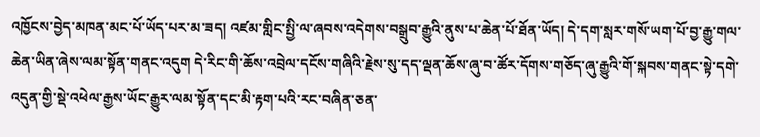འཁྱོངས་བྱེད་མཁན་མང་པོ་ཡོད་པར་མ་ཟད། འཛམ་གླིང་སྤྱི་ལ་ཞབས་འདེགས་བསྒྲུབ་རྒྱུའི་ནུས་པ་ཆེན་པོ་ཐོན་ཡོད། དེ་དག་སླར་གསོ་ཡག་པོ་བྱ་རྒྱུ་གལ་ཆེན་ཡིན་ཞེས་ལམ་སྟོན་གནང་འདུག དེ་རིང་གི་ཆོས་འབྲེལ་དངོས་གཞིའི་རྗེས་སུ་དད་ལྡན་ཆོས་ཞུ་བ་ཚོར་དོགས་གཅོད་ཞུ་རྒྱུའི་གོ་སྐབས་གནང་སྟེ་དགེ་འདུན་གྱི་སྡེ་འཕེལ་རྒྱས་ཡོང་རྒྱུར་ལམ་སྟོན་དང་མི་རྟག་པའི་རང་བཞིན་ཅན་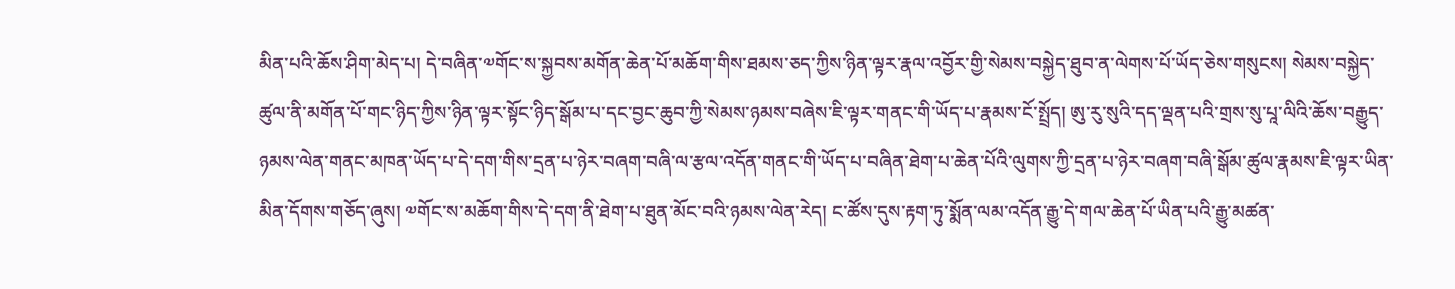མིན་པའི་ཆོས་ཤིག་མེད་པ། དེ་བཞིན་༧གོང་ས་སྐྱབས་མགོན་ཆེན་པོ་མཆོག་གིས་ཐམས་ཅད་ཀྱིས་ཉིན་ལྟར་རྣལ་འབྱོར་གྱི་སེམས་བསྐྱེད་ཐུབ་ན་ལེགས་པོ་ཡོད་ཅེས་གསུངས། སེམས་བསྐྱེད་ཚུལ་ནི་མགོན་པོ་གང་ཉིད་ཀྱིས་ཉིན་ལྟར་སྟོང་ཉིད་སྒོམ་པ་དང་བྱང་ཆུབ་ཀྱི་སེམས་ཉམས་བཞེས་ཇི་ལྟར་གནང་གི་ཡོད་པ་རྣམས་ངོ་སྤྲོད། ཨུ་རུ་སུའི་དད་ལྡན་པའི་གྲས་སུ་པཱ་ལིའི་ཆོས་བརྒྱུད་ཉམས་ལེན་གནང་མཁན་ཡོད་པ་དེ་དག་གིས་དྲན་པ་ཉེར་བཞག་བཞི་ལ་རྩལ་འདོན་གནང་གི་ཡོད་པ་བཞིན་ཐེག་པ་ཆེན་པོའི་ལུགས་ཀྱི་དྲན་པ་ཉེར་བཞག་བཞི་སྒོམ་ཚུལ་རྣམས་ཇི་ལྟར་ཡིན་མིན་དོགས་གཅོད་ཞུས། ༧གོང་ས་མཆོག་གིས་དེ་དག་ནི་ཐེག་པ་ཐུན་མོང་བའི་ཉམས་ལེན་རེད། ང་ཚོས་དུས་རྟག་ཏུ་སྨོན་ལམ་འདོན་རྒྱུ་དེ་གལ་ཆེན་པོ་ཡིན་པའི་རྒྱུ་མཚན་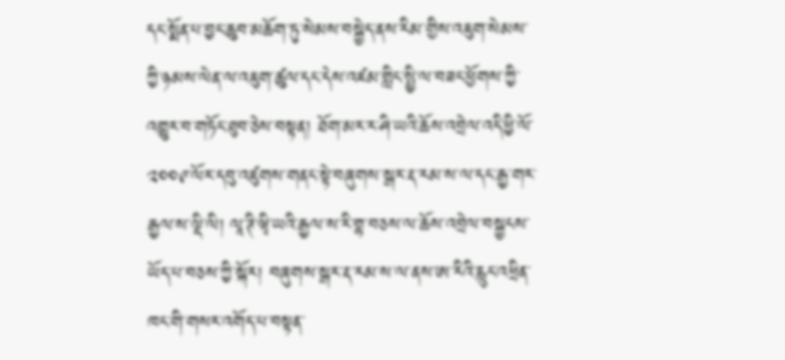དང་སྨོན་པ་བྱང་ཆུབ་མཆོག་ཏུ་སེམས་བསྐྱེད་ནས་རིམ་གྱིས་འཇུག་སེམས་ཀྱི་ཉམས་ལེན་ལ་འཇུག་ཚུལ་དང་དེས་འཛམ་གླིང་སྤྱི་ལ་བཟང་ཕྱོགས་ཀྱི་འགྱུར་བ་གཏོང་ཐུབ་ཅེས་བསྟན། ཐོག་མར་ར་ཤི་ཡའི་ཆོས་འབྲེལ་འདི་ཕྱི་ལོ་༢༠༠༩་ལོར་དབུ་འཛུགས་གནང་སྟེ་བཞུགས་སྒར་རྡ་རམ་ས་ལ་དང་རྒྱ་གར་རྒྱལ་ས་ལྡི་ལི། ལཱ་ཊི་ཝྭི་ཡའི་རྒྱལ་ས་རི་གྷ་བཅས་ལ་ཆོས་འབྲེལ་བསྐྱངས་ཡོད་པ་བཅས་ཀྱི་སྐོར། བཞུགས་སྒར་རྡ་རམ་ས་ལ་ནས་ཨ་རིའི་རླུང་འཕྲིན་ཁང་གི་གསར་འགོད་པ་བསྟན་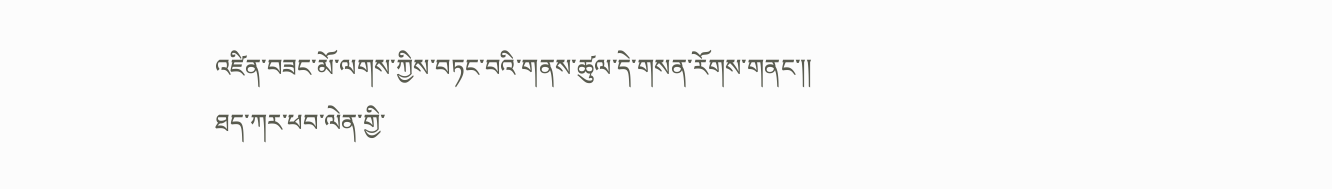འཛིན་བཟང་མོ་ལགས་ཀྱིས་བཏང་བའི་གནས་ཚུལ་དེ་གསན་རོགས་གནང་།།
ཐད་ཀར་ཕབ་ལེན་གྱི་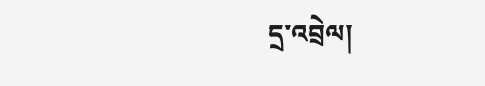དྲ་འབྲེལ།